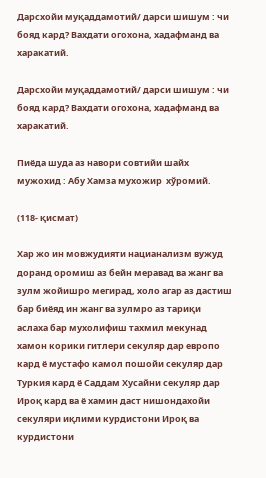Дарсхойи муқаддамотий/ дарси шишум : чи бояд кард? Вахдати огохона, хадафманд ва харакатий.

Дарсхойи муқаддамотий/ дарси шишум : чи бояд кард? Вахдати огохона, хадафманд ва харакатий.

Пиёда шуда аз навори совтийи шайх мужохид : Абу Хамза мухожир  хўромий.

(118- қисмат)

Хар жо ин мовжудияти нацианализм вужуд доранд оромиш аз бейн меравад ва жанг ва зулм жойишро мегирад, холо агар аз дастиш бар биёяд ин жанг ва зулмро аз тариқи аслаха бар мухолифиш тахмил мекунад хамон корики гитлери секуляр дар европо кард ё мустафо камол пошойи секуляр дар Туркия кард ё Саддам Хусайни секуляр дар Ироқ кард ва ё хамин даст нишондахойи секуляри иқлими курдистони Ироқ ва курдистони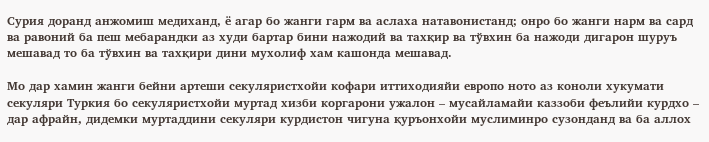Сурия доранд анжомиш медиханд, ё агар бо жанги гарм ва аслаха натавонистанд; онро бо жанги нарм ва сард ва равоний ба пеш мебарандки аз худи бартар бини нажодий ва тахқир ва тўвхин ба нажоди дигарон шуруъ мешавад то ба тўвхин ва тахқири дини мухолиф хам кашонда мешавад.

Мо дар хамин жанги бейни артеши секуляристхойи кофари иттиходияйи европо ното аз коноли хукумати секуляри Туркия бо секуляристхойи муртад хизби коргарони ужалон – мусайламайи каззоби феълийи курдхо – дар афрайн, дидемки муртаддини секуляри курдистон чигуна қуръонхойи муслиминро сузонданд ва ба аллох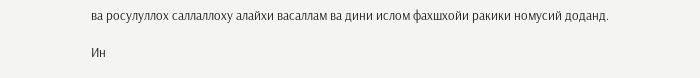ва росулуллох саллаллоху алайхи васаллам ва дини ислом фахшхойи ракики номусий доданд.

Ин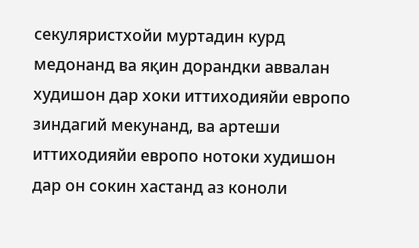секуляристхойи муртадин курд медонанд ва яқин дорандки аввалан худишон дар хоки иттиходияйи европо зиндагий мекунанд, ва артеши иттиходияйи европо нотоки худишон дар он сокин хастанд аз коноли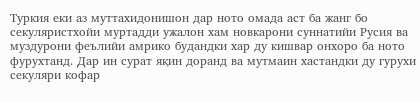Туркия еки аз муттахидонишон дар ното омада аст ба жанг бо секуляристхойи муртадди ужалон хам новкарони суннатийи Русия ва муздурони феълийи амрико будандки хар ду кишвар онхоро ба ното фурухтанд. Дар ин сурат яқин доранд ва мутмаин хастандки ду гурухи секуляри кофар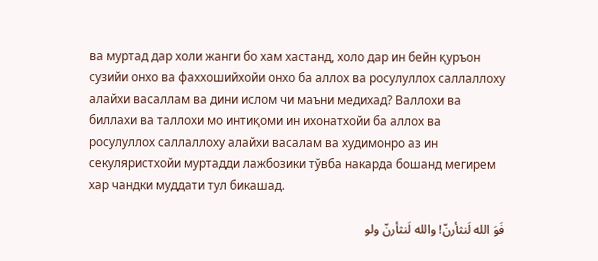ва муртад дар холи жанги бо хам хастанд, холо дар ин бейн қуръон сузийи онхо ва фаххошийхойи онхо ба аллох ва росулуллох саллаллоху алайхи васаллам ва дини ислом чи маъни медихад? Валлохи ва биллахи ва таллохи мо интиқоми ин ихонатхойи ба аллох ва росулуллох саллаллоху алайхи васалам ва худимонро аз ин секуляристхойи муртадди лажбозики тўвба накарда бошанд мегирем хар чандки муддати тул бикашад.

فَوَ الله لَنثأرنّ! والله لَنثأرنّ ولو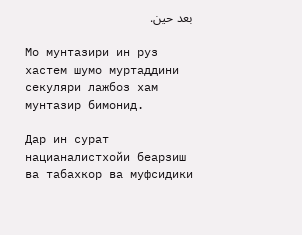بعد حين.

Мо мунтазири ин руз хастем шумо муртаддини секуляри лажбоз хам мунтазир бимонид.

Дар ин сурат нацианалистхойи беарзиш ва табахкор ва муфсидики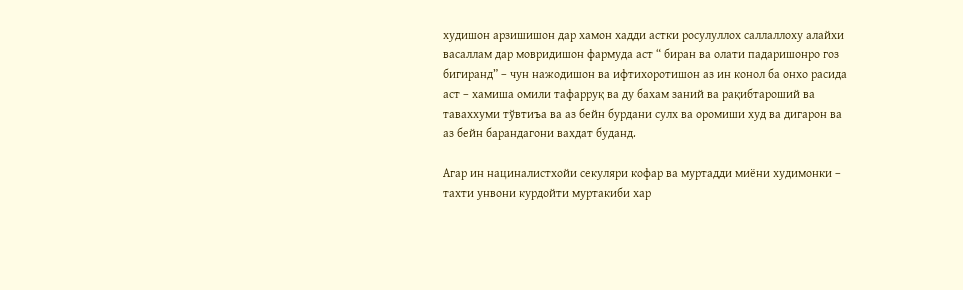худишон арзишишон дар хамон хадди астки росулуллох саллаллоху алайхи васаллам дар мовридишон фармуда аст “ биран ва олати падаришонро гоз бигиранд” – чун нажодишон ва ифтихоротишон аз ин конол ба онхо расида аст – хамиша омили тафарруқ ва ду бахам заний ва рақибтароший ва таваххуми тўвтиъа ва аз бейн бурдани сулх ва оромиши худ ва дигарон ва аз бейн барандагони вахдат буданд.

Агар ин нациналистхойи секуляри кофар ва муртадди миёни худимонки – тахти унвони курдойти муртакиби хар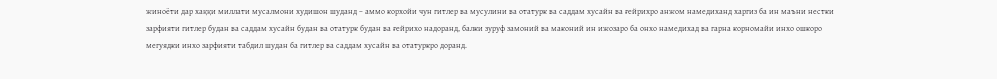жиноёти дар хаққи миллати мусалмони худишон шуданд – аммо корхойи чун гитлер ва мусулини ва отатурк ва саддам хусайн ва ғейрихро анжом намедиханд харгиз ба ин маъни нестки зарфияти гитлер будан ва саддам хусайн будан ва отатурк будан ва ғейрихо надоранд, балки зуруф замоний ва маконий ин ижозаро ба онхо намедихад ва гарна корномайи инхо ошкоро  мегуядки инхо зарфияти табдил шудан ба гитлер ва саддам хусайн ва отатуркро доранд.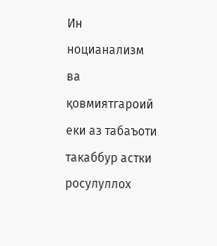Ин ноцианализм ва қовмиятгароий еки аз табаъоти такаббур астки росулуллох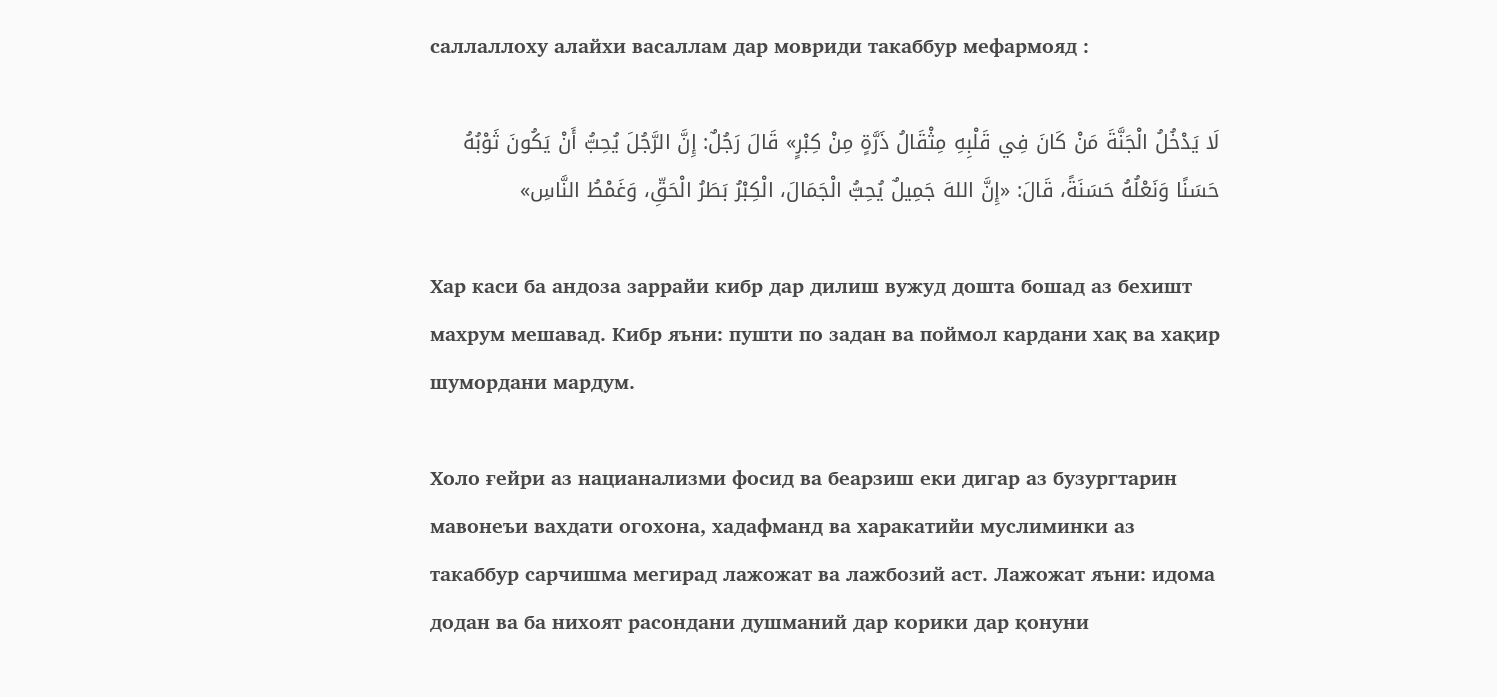саллаллоху алайхи васаллам дар мовриди такаббур мефармояд :

لَا يَدْخُلُ الْجَنَّةَ مَنْ كَانَ فِي قَلْبِهِ مِثْقَالُ ذَرَّةٍ مِنْ كِبْرٍ» قَالَ رَجُلٌ: إِنَّ الرَّجُلَ يُحِبُّ أَنْ يَكُونَ ثَوْبُهُ حَسَنًا وَنَعْلُهُ حَسَنَةً، قَالَ: «إِنَّ اللهَ جَمِيلٌ يُحِبُّ الْجَمَالَ، الْكِبْرُ بَطَرُ الْحَقِّ، وَغَمْطُ النَّاسِ»

Хар каси ба андоза заррайи кибр дар дилиш вужуд дошта бошад аз бехишт махрум мешавад. Кибр яъни: пушти по задан ва поймол кардани хақ ва хақир шумордани мардум.

Холо ғейри аз нацианализми фосид ва беарзиш еки дигар аз бузургтарин мавонеъи вахдати огохона, хадафманд ва харакатийи муслиминки аз такаббур сарчишма мегирад лажожат ва лажбозий аст. Лажожат яъни: идома додан ва ба нихоят расондани душманий дар корики дар қонуни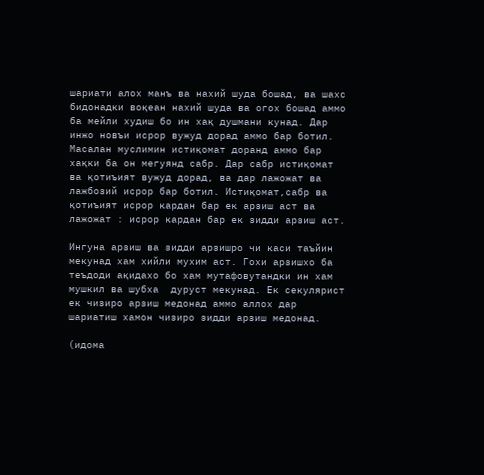шариати алох манъ ва нахий шуда бошад, ва шахс бидонадки воқеан нахий шуда ва огох бошад аммо ба мейли худиш бо ин хақ душмани кунад. Дар инжо новъи исрор вужуд дорад аммо бар ботил. Масалан муслимин истиқомат доранд аммо бар хақки ба он мегуянд сабр. Дар сабр истиқомат ва қотиъият вужуд дорад, ва дар лажожат ва лажбозий исрор бар ботил. Истиқомат,сабр ва қотиъият исрор кардан бар ек арзиш аст ва лажожат : исрор кардан бар ек зидди арзиш аст.

Ингуна арзиш ва зидди арзишро чи каси таъйин мекунад хам хийли мухим аст. Гохи арзишхо ба теъдоди ақидахо бо хам мутафовутандки ин хам мушкил ва шубха  дуруст мекунад. Ек секулярист ек чизиро арзиш медонад аммо аллох дар шариатиш хамон чизиро зидди арзиш медонад.

(идома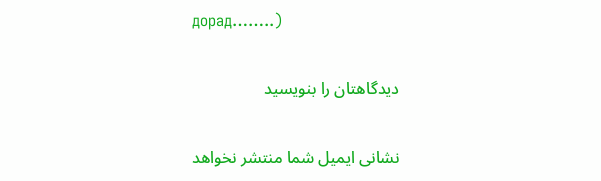дорад……..)

دیدگاهتان را بنویسید

نشانی ایمیل شما منتشر نخواهد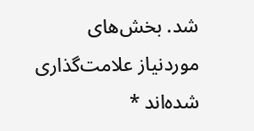شد. بخش‌های موردنیاز علامت‌گذاری شده‌اند *